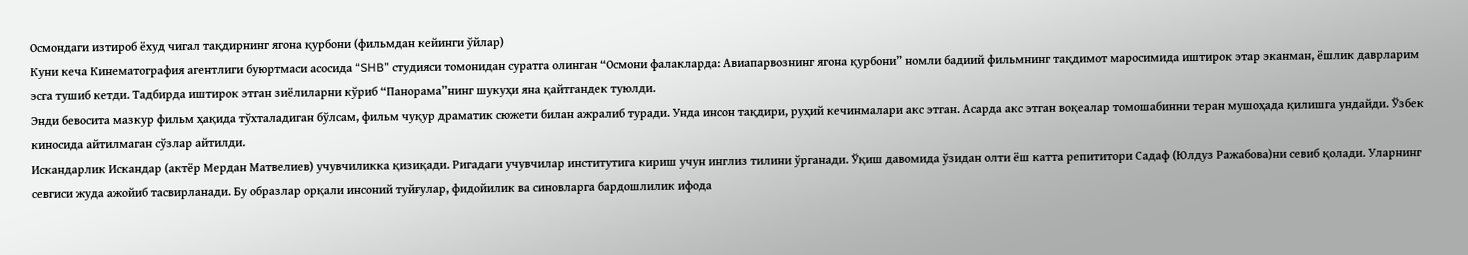Осмондаги изтироб ёхуд чигал тақдирнинг ягона қурбони (фильмдан кейинги ўйлар)
Куни кеча Кинематография агентлиги буюртмаси асосида “SHB” студияси томонидан суратга олинган “Осмони фалакларда: Авиапарвознинг ягона қурбони” номли бадиий фильмнинг тақдимот маросимида иштирок этар эканман, ёшлик даврларим эсга тушиб кетди. Тадбирда иштирок этган зиёлиларни кўриб “Панорама”нинг шукуҳи яна қайтгандек туюлди.
Энди бевосита мазкур фильм ҳақида тўхталадиган бўлсам, фильм чуқур драматик сюжети билан ажралиб туради. Унда инсон тақдири, руҳий кечинмалари акс этган. Асарда акс этган воқеалар томошабинни теран мушоҳада қилишга ундайди. Ўзбек киносида айтилмаган сўзлар айтилди.
Искандарлик Искандар (актёр Мердан Матвелиев) учувчиликка қизиқади. Ригадаги учувчилар институтига кириш учун инглиз тилини ўрганади. Ўқиш давомида ўзидан олти ёш катта репититори Садаф (Юлдуз Ражабова)ни севиб қолади. Уларнинг севгиси жуда ажойиб тасвирланади. Бу образлар орқали инсоний туйғулар, фидойилик ва синовларга бардошлилик ифода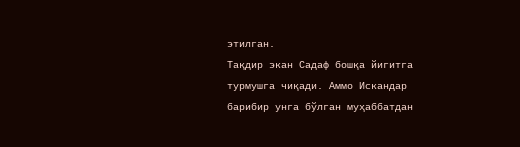этилган.
Тақдир экан Садаф бошқа йигитга турмушга чиқади. Аммо Искандар барибир унга бўлган муҳаббатдан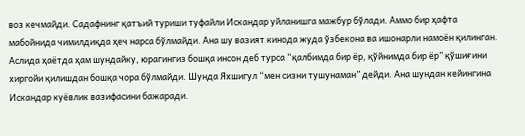воз кечмайди. Садафнинг қатъий туриши туфайли Искандар уйланишга мажбур бўлади. Аммо бир ҳафта мабойнида чимилдиқда ҳеч нарса бўлмайди. Ана шу вазият кинода жуда ўзбекона ва ишонарли намоён қилинган. Аслида ҳаётда ҳам шундайку, юрагингиз бошқа инсон деб турса “қалбимда бир ёр, қўйнимда бир ёр” қўшиғини хиргойи қилишдан бошқа чора бўлмайди. Шунда Яхшигул “мен сизни тушунаман” дейди. Ана шундан кейингина Искандар куёвлик вазифасини бажаради.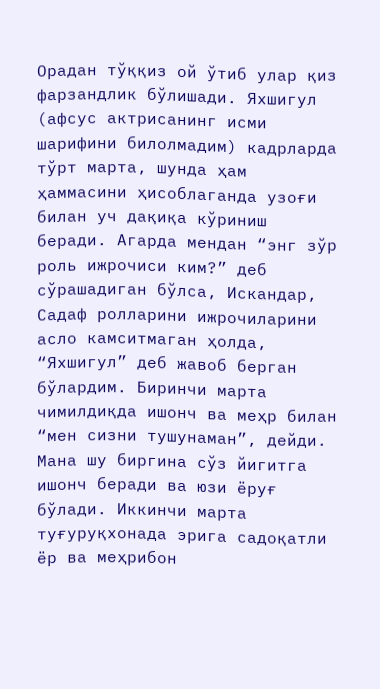Орадан тўққиз ой ўтиб улар қиз фарзандлик бўлишади. Яхшигул (афсус актрисанинг исми шарифини билолмадим) кадрларда тўрт марта, шунда ҳам ҳаммасини ҳисоблаганда узоғи билан уч дақиқа кўриниш беради. Агарда мендан “энг зўр роль ижрочиси ким?” деб сўрашадиган бўлса, Искандар, Садаф ролларини ижрочиларини асло камситмаган ҳолда, “Яхшигул” деб жавоб берган бўлардим. Биринчи марта чимилдиқда ишонч ва меҳр билан “мен сизни тушунаман”, дейди. Мана шу биргина сўз йигитга ишонч беради ва юзи ёруғ бўлади. Иккинчи марта туғуруқхонада эрига садоқатли ёр ва меҳрибон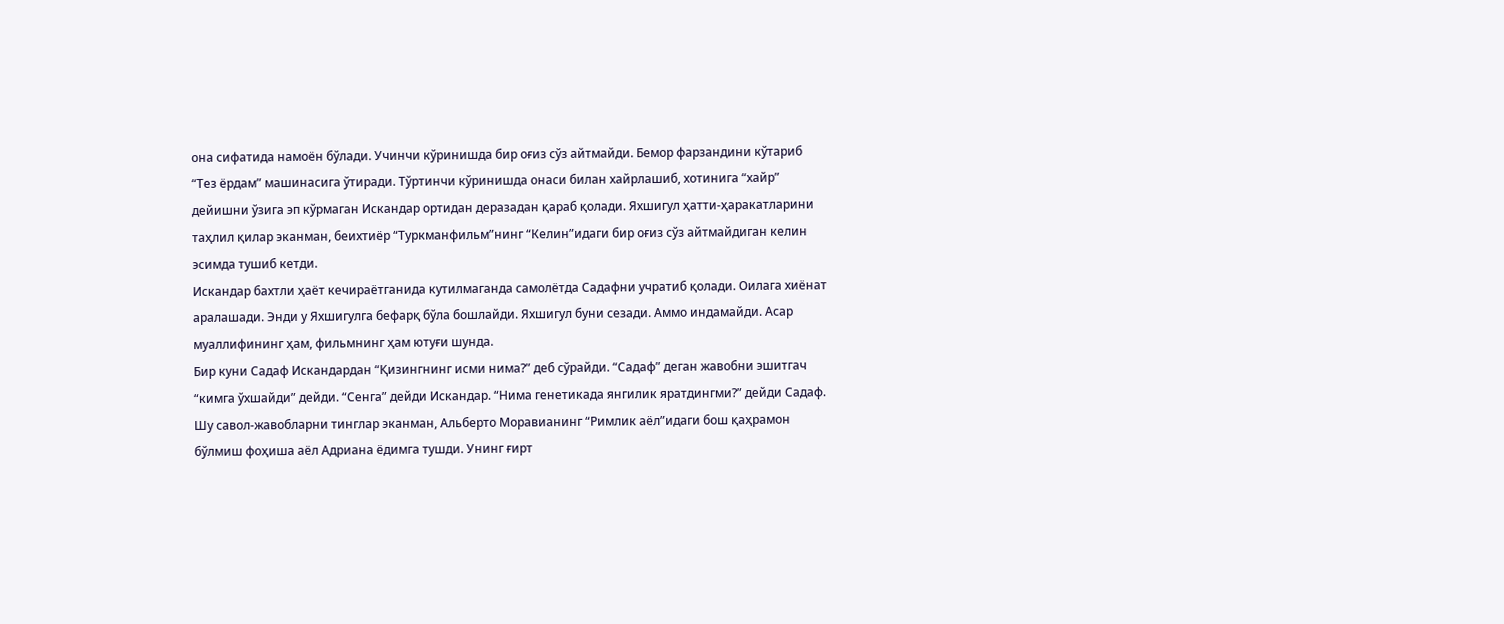она сифатида намоён бўлади. Учинчи кўринишда бир оғиз сўз айтмайди. Бемор фарзандини кўтариб “Тез ёрдам” машинасига ўтиради. Тўртинчи кўринишда онаси билан хайрлашиб, хотинига “хайр” дейишни ўзига эп кўрмаган Искандар ортидан деразадан қараб қолади. Яхшигул ҳатти-ҳаракатларини таҳлил қилар эканман, беихтиёр “Туркманфильм”нинг “Келин”идаги бир оғиз сўз айтмайдиган келин эсимда тушиб кетди.
Искандар бахтли ҳаёт кечираётганида кутилмаганда самолётда Садафни учратиб қолади. Оилага хиёнат аралашади. Энди у Яхшигулга бефарқ бўла бошлайди. Яхшигул буни сезади. Аммо индамайди. Асар муаллифининг ҳам, фильмнинг ҳам ютуғи шунда.
Бир куни Садаф Искандардан “Қизингнинг исми нима?” деб сўрайди. “Садаф” деган жавобни эшитгач “кимга ўхшайди” дейди. “Сенга” дейди Искандар. “Нима генетикада янгилик яратдингми?” дейди Садаф. Шу савол-жавобларни тинглар эканман, Альберто Моравианинг “Римлик аёл”идаги бош қаҳрамон бўлмиш фоҳиша аёл Адриана ёдимга тушди. Унинг ғирт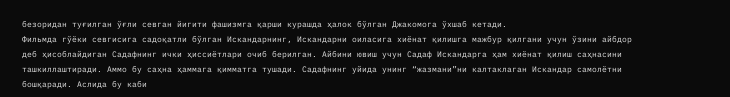безоридан туғилган ўғли севган йигити фашизмга қарши курашда ҳалок бўлган Джакомога ўхшаб кетади.
Фильмда гўёки севгисига садоқатли бўлган Искандарнинг, Искандарни оиласига хиёнат қилишга мажбур қилгани учун ўзини айбдор деб ҳисоблайдиган Садафнинг ички ҳиссиётлари очиб берилган. Айбини ювиш учун Садаф Искандарга ҳам хиёнат қилиш саҳнасини ташкиллаштиради. Аммо бу саҳна ҳаммага қимматга тушади. Садафнинг уйида унинг “жазмани”ни калтаклаган Искандар самолётни бошқаради. Аслида бу каби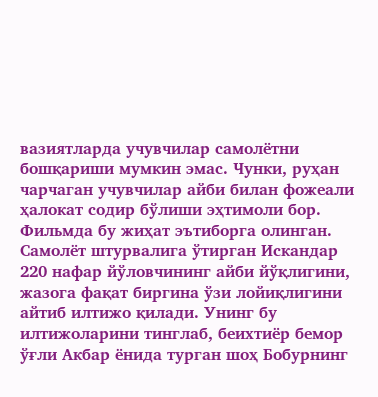вазиятларда учувчилар самолётни бошқариши мумкин эмас. Чунки, руҳан чарчаган учувчилар айби билан фожеали ҳалокат содир бўлиши эҳтимоли бор. Фильмда бу жиҳат эътиборга олинган. Самолёт штурвалига ўтирган Искандар 220 нафар йўловчининг айби йўқлигини, жазога фақат биргина ўзи лойиқлигини айтиб илтижо қилади. Унинг бу илтижоларини тинглаб, беихтиёр бемор ўғли Акбар ёнида турган шоҳ Бобурнинг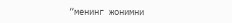“менинг жонимни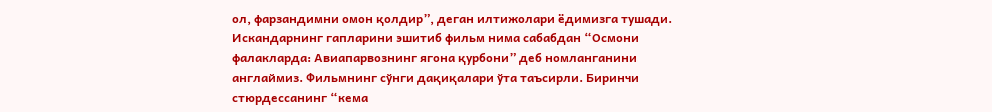ол, фарзандимни омон қолдир”, деган илтижолари ёдимизга тушади. Искандарнинг гапларини эшитиб фильм нима сабабдан “Осмони фалакларда: Авиапарвознинг ягона қурбони” деб номланганини англаймиз. Фильмнинг сўнги дақиқалари ўта таъсирли. Биринчи стюрдессанинг “кема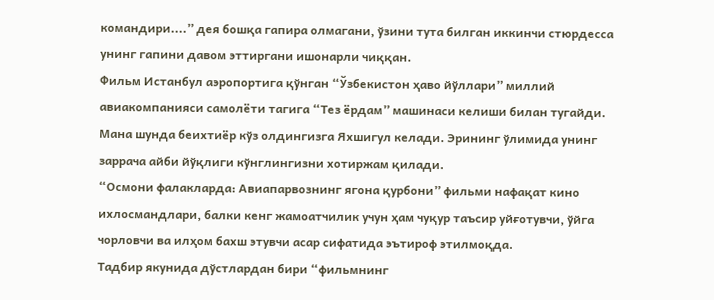командири....” дея бошқа гапира олмагани, ўзини тута билган иккинчи стюрдесса унинг гапини давом эттиргани ишонарли чиққан.
Фильм Истанбул аэропортига қўнган “Ўзбекистон ҳаво йўллари” миллий авиакомпанияси самолёти тагига “Тез ёрдам” машинаси келиши билан тугайди.
Мана шунда беихтиёр кўз олдингизга Яхшигул келади. Эрининг ўлимида унинг заррача айби йўқлиги кўнглингизни хотиржам қилади.
“Осмони фалакларда: Авиапарвознинг ягона қурбони” фильми нафақат кино ихлосмандлари, балки кенг жамоатчилик учун ҳам чуқур таъсир уйғотувчи, ўйга чорловчи ва илҳом бахш этувчи асар сифатида эътироф этилмоқда.
Тадбир якунида дўстлардан бири “фильмнинг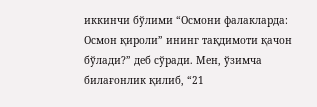иккинчи бўлими “Осмони фалакларда: Осмон қироли” ининг тақдимоти қачон бўлади?” деб сўради. Мен, ўзимча билағонлик қилиб, “21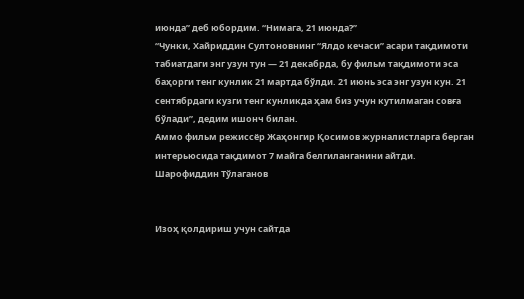июнда” деб юбордим. “Нимага, 21 июнда?”
“Чунки, Хайриддин Султоновнинг “Ялдо кечаси” асари тақдимоти табиатдаги энг узун тун — 21 декабрда, бу фильм тақдимоти эса баҳорги тенг кунлик 21 мартда бўлди. 21 июнь эса энг узун кун. 21 сентябрдаги кузги тенг кунликда ҳам биз учун кутилмаган совға бўлади”, дедим ишонч билан.
Аммо фильм режиссёр Жаҳонгир Қосимов журналистларга берган интерьюсида тақдимот 7 майга белгиланганини айтди.
Шарофиддин Тўлаганов


Изоҳ қолдириш учун сайтда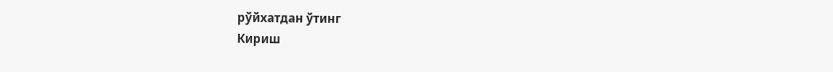рўйхатдан ўтинг
Кириш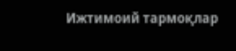Ижтимоий тармоқлар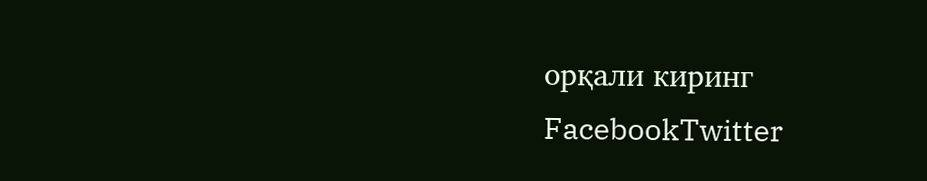орқали киринг
FacebookTwitter